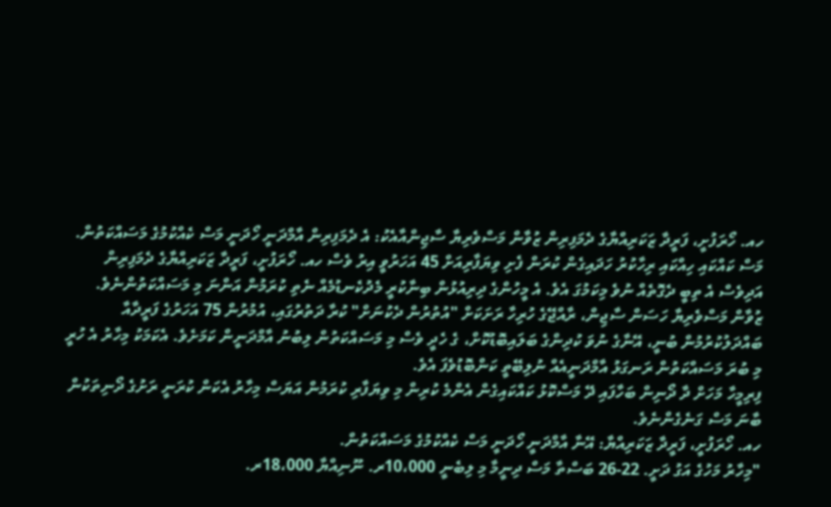ހއ. ހޯރަފުށީ، ފަރީދާ ޒަކަރިއްޔާގެ ދެމަފިރިން ޒުވާން މަސްވެރިޔާ ސާޖިންއާއެކު: އެ ދެމަފިރިން އާމްދަނީ ހޯދަނީ މަސް ކެއްކުމުގެ މަސައްކަތުން.
މަސް ކައްކައި ހިއްކައި ރިހާކުރު ހަދައިގެން ކުރަން ފެށި ވިޔަފާރިއަށް 45 އަހަރުވީ އިރު ވެސް ހއ. ހޯރަފުށީ، ފަރީދާ ޒަކަރިއްޔާގެ ދެމަފިރިން އަދިވެސް އެ ތިބީ ދެގޮތެއް ނުވެ މިކަމުގަ އެވެ. އެ މީހުންގެ ދިރިއުޅުން ބިނާކުރީ މެދުކެނޑުމެއް ނެތި ކުރަމުން އަންނަ މި މަސައްކަތުންނެވެ.
ޒުވާން މަސްވެރިޔާ ހަސަން ސާޖިން، ރާއްޖޭގެ ހުރިހާ ރަށަކަށް "އުތުރުން ދެކުނަށް" ކުރާ ދަތުރުގައި، އުމުރުން 75 އަހަރުގެ ފަރީދާއާ ބައްދަލުކުރުމުން ބުނީ، އޭނާގެ ނުވަ ކުދިންގެ ބަލައިބޮޑުކޮށް، ގެ ހެދީ ވެސް މި މަސައްކަތުން ލިބުނު އާމްދަނީން ކަމަށެވެ. އެކަމަކު މިހާރު އެ ހުރީ މި ބުރަ މަސައްކަތުން ރަނގަޅު އާމްދަނީއެއް ނުލިބޭތީ ކަންބޮޑުވެފަ އެވެ.
ފިރިމީހާ މަހަށް ދާ ދޯނިން ބަހާފައި ދޭ މަސްކޮޅު ކައްކައިގެން އެންމެ ކުރިން މި ވިޔަފާރި ކުރަމުން އަޔަސް މިހާރު އެކަން ކުރަނީ ރަށުގެ ދޯނިތަކުން ބާނަ މަސް ގަނެގެންނެވެ.
ހއ. ހޯރަފުށީ، ފަރީދާ ޒަކަރިއްޔާ: އޭނާ އާމްދަނީ ހޯދަނީ މަސް ކެއްކުމުގެ މަސައްކަތުން.
"މިހާރު މަހުގެ އަގު ދަށީ. 22-26 ބަސްތާ މަސް ދިނީމާ މި ލިބެނީ 10،000ރ. ނޫނިއްޔާ 18،000ރ.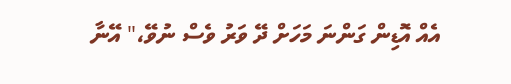އެއް އޮޑިން ގަންނަ މަހަށް ދޭ ވަރު ވެސް ނުވޭ،" އޭނާ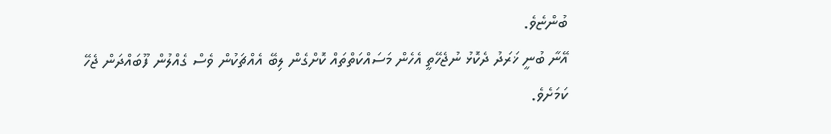ބުންޏެވެ.
އޭނާ ބުނީ ޚަރަދު ދެކޮޅު ނުޖެހޭތީ އެހެން މަސައްކަތްތައް ކޮށްގެން ލިބޭ އެއްޗަކުން ވެސް ގެއްލުން ފޫބައްދަން ޖެހޭ ކަމަށެވެ.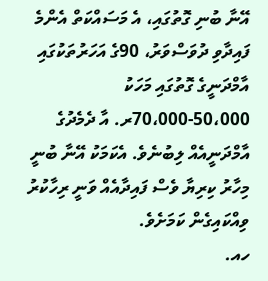އޭނާ ބުނި ގޮތުގައި، އެ މަސައްކަތް އެންމެ ފައިދާވި ދުވަސްވަރު، 90ގެ އަހަރުތަކުގައި އާމްދަނީގެ ގޮތުގައި މަހަކު 50،000-70،000ރ. އާ ދެމެދުގެ އާމްދަނީއެއް ލިބުނެވެ. އެކަމަކު އޭނާ ބުނީ މިހާރު ކިރިޔާ ވެސް ފައިދާއެއް ވަނީ ރިހާކުރު ވިއްކައިގެން ކަމަށެވެ.
ހއ.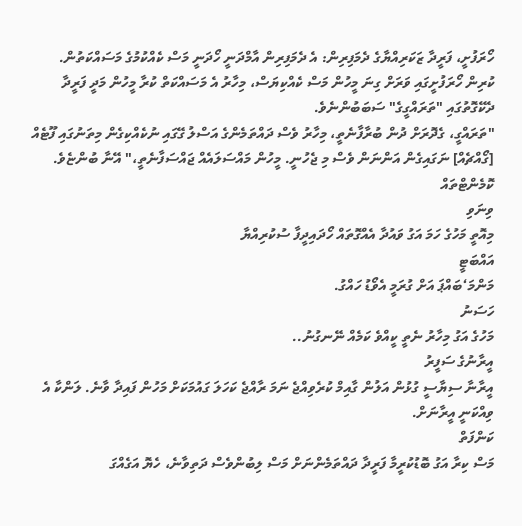ހޯރަފުށީ، ފަރީދާ ޒަކަރިއްޔާގެ ދެމަފިރިން: އެ ދެމަފިރިން އާމްދަނީ ހޯދަނީ މަސް ކެއްކުމުގެ މަސައްކަތުން.
ކުރިން ހޯރަފުށީގައި ވަރަށް ގިނަ މީހުން މަސް ކެއްކިޔަސް، މިހާރު އެ މަސައްކަތް ކުރާ މީހުން މަދީ ފަރީދާ ދެކޭގޮތުގައި "ތަރައްގީގެ" ސަބަބުންނެވެ.
"ތަރައްގީ، ގެދޮރަށް ދުން ބުރާފާނެތީ، މިހާރު ވެސް ދައްތަމެންގެ އަސްލު ގޭގައި ނުކެއްކިގެން މިތަނުގައި ފޫޓެއް [ގޯއްޗެއް] ނަގައިގެން އަންނަން ވެސް މި ޖެހުނީ. މީހުން މައްސަލައެއް ޖައްސަފާނެތީ،" އޭނާ ބުންޏެވެ.
ކޮމެންޓްތައް
ވިނަވި
މިއޮތީ މަހުގެ ހަމަ އަގު ވައުދާ އެއްގޮތައް ހޯދައިދީފާ ސުކުރިއްޔާ
އައްބަޓީ
މަންމަ‘ބައްޕަ އަށް ގުރަމީ އެވޯޑު ހައްގު.
ހަސަނު
މަހުގެ އަގު މިހާރު ނެތީ ކީއްވެ ކަމެއް ނޭނގުނު..
އީރާނުގެ ސަފީރު
އީރާނާ ސިޔާސީ ގުޅުން އަލުން ގާއިމް ކުރެވިއްޖެ ނަމަ ރާއްޖެ ކަހަލަ ގައުމަކަށް މަހުން ފައިދާ ވާނެ. ލަންކާ އެ ވިއްކަނީ އީރާނަށް.
ކަންފަތް
މަސް ކިރާ އަގު ބޮޑުކުރީމާ ފަރީދާ ދައްތަމެންނަށް މަސް ލިބުންވެސް ދަތިވާނެ، ހެޔޮ އަގެއްގަ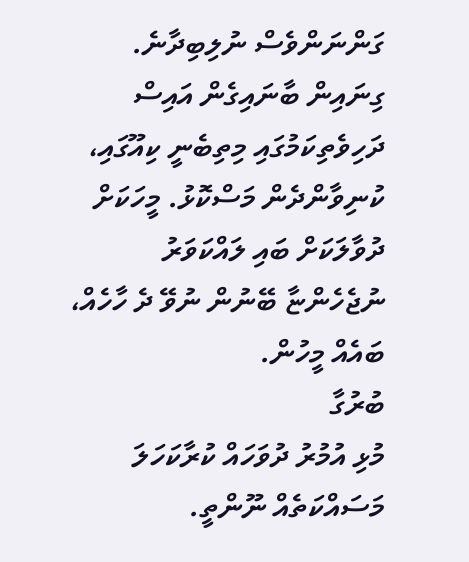ގަންނަންވެސް ނުލިބިދާނެ. ގިނައިން ބާނައިގެން އައިސް ދަހިވެތިކަމުގައި މިތިބެނީ ކިއޫގައި، ކުނިވާންދެން މަސްކޮޅު. މީހަކަށް ދުވާލަކަށް ބައި ލައްކަވަރު ނުޖެހެންޏާ ބޭނުން ނުވޭ ދެ ހާހެއް، ބައެއް މީހުން.
ބުރުގާ
މުޅި އުމުރު ދުވަހައް ކުރާކަހަލަ މަސައްކަތެއް ނޫންތީ.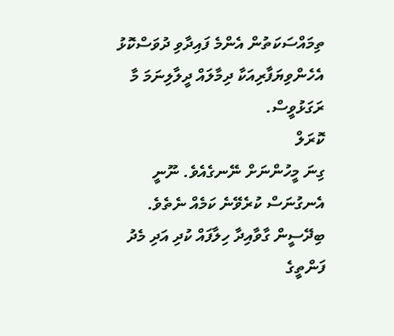ތިމައްސަކަތުން އެންމެ ފައިދާވި ދުވަސްކޮޅު އެހެންވިޔަފާރިއަކާ ދިމާލައް ދީލާލިނަމަ މާ ރަގަޅުވީސް.
ކޮރަލް
ގިނަ މީހުންނަށް ނޭނގެއެވެ. ނޫނީ އެނގުނަސް ކުރެވޭނެ ކަމެއް ނެތެވެ. ބިދޭސީން ގާވާއިދާ ހިލާފައް ކުދި އަދި މެދު ފަންތީގެ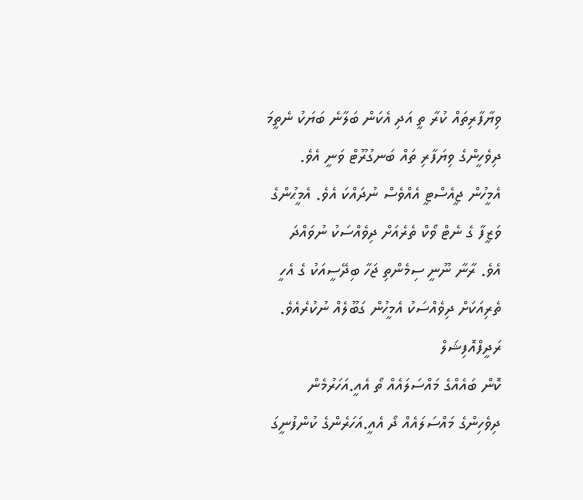ވިޔާފާރިތައް ކުރާ ތީ އަދި އެކަން ބަލާނެ ބަޔަކު ނެތީމަ ދިވެހީންގެ ވިޔަފާރި ތައް ބަނގުރޫޓް ވަނީ އެވެ. އެމީހުން ޖީއެސްޓީ އެއްވެސް ނުދައްކަ އެވެ. އެމީޙުންގެ ވަޒީފާ ގެ ނެޓް ވޯކް ތެރެއަށް ދިވެއްސަކު ނުވައްދަ އެވެ. ރާނާ ނޫނީ ސިމެންތި ޖަހާ ބިދޭސީއަކު ގެ އެހީ ތެރިއަކަށް ދިވެއްސަކު އެމީހުން ގަބޫލެއް ނުކުރެއެވެ.
ރަދީފްއޮފިޝަލް
ކޮން ބައެއްގެ މައްސަލައެއް ތޯ އެއީ.އަހަރުމެން ދިވެހިންގެ މައްސަލައެއް ދޯ އެއީ.އަހަރެންގެ ކުންފުނީގަ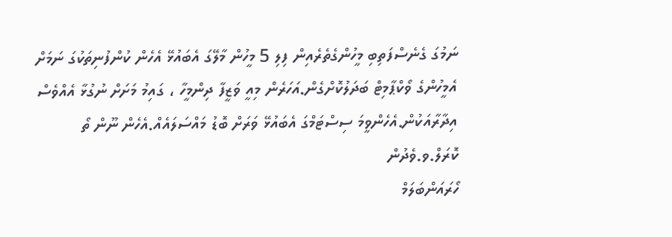ނަމުގަ ގެނެސްފަތިބި މީހުންގެތެރެއިން ފިލި 5 މީހުން މާލޭގަ އެބައުޅޭ އެހެން ކުންފުނިތަކުގަ ނަމަށް އެމީހުންގެ ވޯކްޕާމިޓް ބަދަލުކޮށްގެން.އަހަރެން މިއީ ވަޒީފާ ދިންމީހާ ، ގައިމު މަށަށް ނުގުޅާ އެއްވެސް އިދާރާއަކުން.އެހެންވީމަ ސިސްޓަމްގަ އެބައުޅޭ ވަރަށް ބޮޑު މައްސަލައެއް.އެހެން ނޫން ތޯ ކޮރަލް.ވ.ވެދުން
ހޯރައަންބަލަމް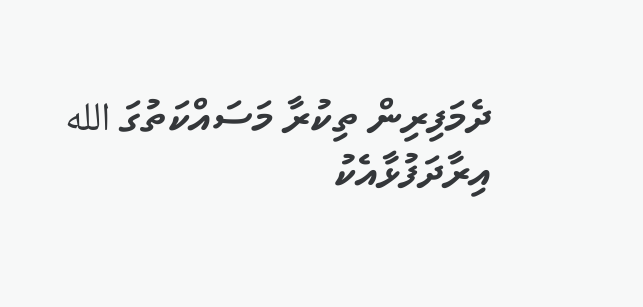ދެމަފިރިން ތިކުރާ މަސައްކަތުގަ الله އިރާދަފުޅާއެކު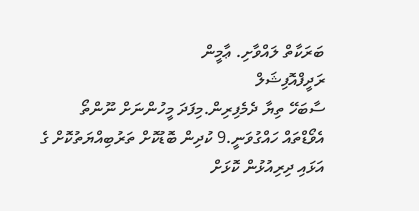ބަރަކާތް ލައްވާށި. ޢާމީން
ރަދީފްއޮފިޝަލް
ސާބަހޭ ތިޔާ ދެމެފިރިން.މިފަދަ މީހުންނަށް ނޫންތޯ އެވޯޑްތައް ހައްގުވަނީ.9 ކުދިން ބޮޑުކޮށް ތަރުބިއްޔަތުކޮށް ގެ އަޅައި ދިރިއުޅުން ކޮޅަށް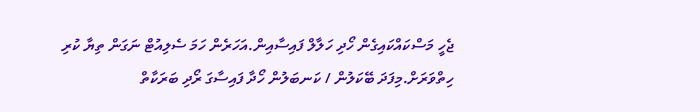ޖެހީ މަސްކައްކައިގެން ހޯދި ހަލާލް ފައިސާއިން.އަހަރެން ހަމަ ސެލިއުޓް ނަގަން ތިޔާ ކުރި ހިތްވަރަށް.މިފަދަ ބޭކަލުން / ކަނބަލުން ހޯދާ ފައިސާގަ ރޯދި ބަރަކާތް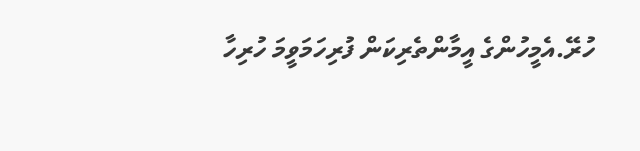ހުރޭ.އެމީހުންގެ އީމާންތެރިކަން ފުރިހަމަވީމަ ހުރިހާ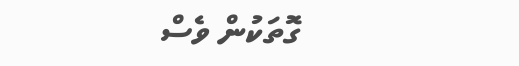ގޮތަކުން ވެސް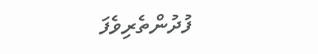ފުދުންތެރިވެފަ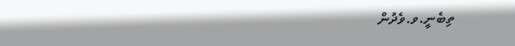ތިބެނީ.ވ.ވެދުން